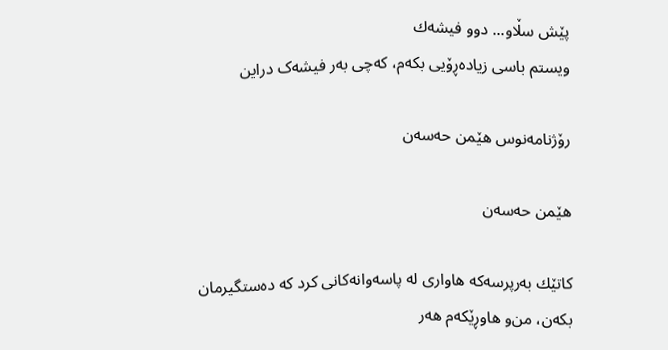پێش سڵاو... دوو فیشه‌ك
ویستم باسی زیادەڕۆیی بکەم، کەچی بەر فیشەک دراین

رۆژنامەنوس هێمن حەسەن

هێمن حەسەن

كاتێك به‌رپرسه‌كه‌ هاواری له ‌پاسه‌وانه‌كانی‌ كرد كه‌ ده‌ستگیرمان بكه‌ن، من‌و هاوڕێكه‌م هه‌ر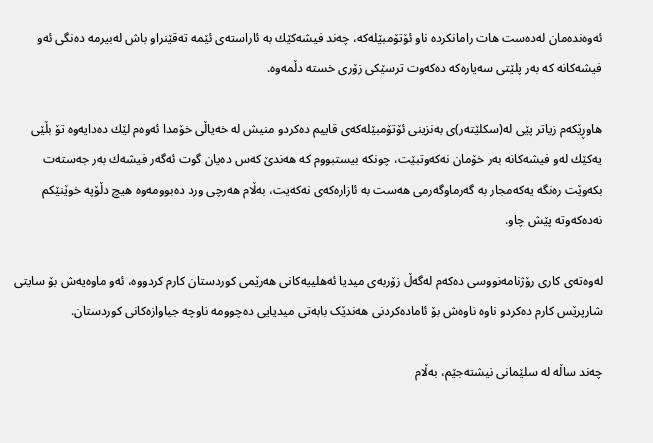ئه‌وه‌نده‌مان له‌ده‌ست هات رامانكرده‌ ناو ئۆتۆمبێله‌كه‌، چه‌ند فیشه‌كێك به‌ ئاراسته‌ی‌ ئێمه‌ ته‌قێنراو باش له‌بیرمه‌ ده‌نگی‌ ئه‌و فیشه‌كانه‌ كه‌ به‌ر پلێتی‌ سه‌یاره‌كه‌ ده‌كه‌وت ترسێكی‌ زۆری‌ خسته‌ دڵمه‌وه‌.

هاوڕێكه‌م زیاتر پێی‌ له‌(سكلێته‌ر)ی‌ به‌نزینی‌ ئۆتۆمبێله‌كه‌ی‌ قاییم ده‌كردو منیش له‌ خه‌یاڵی‌ خۆمدا ئه‌وه‌م لێك ده‌دایه‌وه‌ تۆ بڵێی‌ یه‌كێك له‌و فیشه‌كانه‌ به‌ر خۆمان نه‌كه‌وتبێت، چونكه‌ بیستبووم كه‌ هه‌ندێ‌ كه‌س ده‌یان گوت ئه‌گه‌ر فیشه‌ك به‌ر جه‌سته‌ت بكه‌وێت ره‌نگه‌ یه‌كه‌مجار به‌ گه‌رماوگه‌رمی‌ هه‌ست به ‌ئازاره‌كه‌ی‌ نه‌كه‌یت، به‌ڵام هه‌رچی‌ ورد ده‌بوومه‌وه‌ هیچ دڵۆپه‌ خوێنێكم نه‌ده‌كه‌وته‌ پێش چاو.

له‌وه‌ته‌ی‌ كاری‌ رۆژنامه‌نووسی‌ ده‌كه‌م له‌گه‌ڵ زۆربه‌ی‌ میدیا ئه‌هلییه‌كانی‌ هه‌رێمی‌ كوردستان كارم كردووه‌، ئه‌و ماوه‌یه‌ش بۆ سایتی‌ شارپرێس كارم ده‌كردو ناوه‌ ناوه‌ش بۆ ئاماده‌كردنی‌ هه‌ندێک‌ بابه‌تی‌ میدیایی ده‌چوومه‌ ناوچه‌ جیاوازه‌كانی‌ كوردستان.

چه‌ند ساڵه‌ له ‌سلێمانی‌ نیشته‌جێم، به‌ڵام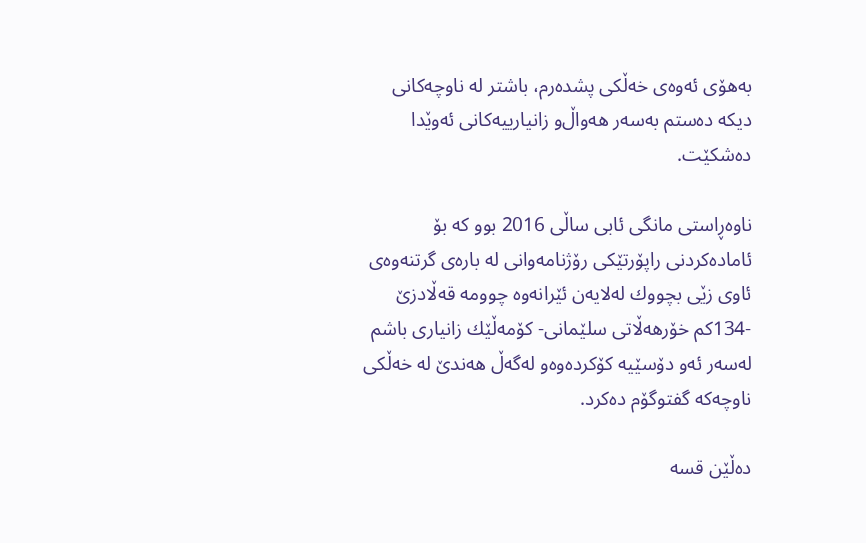به‌هۆی‌ ئه‌وه‌ی‌ خه‌ڵكی‌ پشده‌رم، باشتر له ‌ناوچه‌كانی‌ دیكه‌ ده‌ستم به‌سه‌ر هه‌واڵ‌و زانیارییه‌كانی‌ ئه‌وێدا ده‌شكێت.

ناوه‌ڕاستی‌ مانگی‌ ئابی‌ ساڵی‌ 2016 بوو كه‌ بۆ ئاماده‌كردنی‌ راپۆرتێكی‌ رۆژنامه‌وانی‌ له‌ باره‌ی‌ گرتنه‌وه‌ی‌ ئاوی‌ زێی‌ بچووك له‌لایه‌ن ئێرانه‌وه‌ چوومه‌ قه‌ڵادزێ‌ -134كم خۆرهه‌ڵاتی‌ سلێمانی‌- كۆمه‌ڵێك زانیاری‌ باشم له‌سه‌ر ئه‌و دۆسێیه‌ كۆكرده‌وه‌و له‌گه‌ڵ هه‌ندێ‌ له‌ خه‌ڵکی‌ ناوچه‌كه‌ گفتوگۆم ده‌كرد.

ده‌ڵێن قسه‌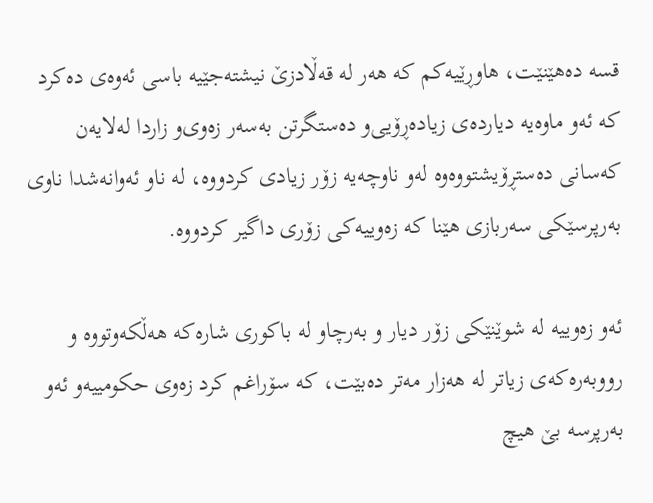قسه‌ ده‌هێنێت، هاوڕێیه‌كم كه‌ هه‌ر له ‌قه‌ڵادزێ‌ نیشته‌جێیه‌ باسی‌ ئه‌وه‌ی‌ ده‌كرد كه‌ ئه‌و ماوه‌یه‌ دیارده‌ی‌ زیاده‌ڕۆیی‌و ده‌ستگرتن به‌سه‌ر زه‌وی‌‌و زاردا له‌لایه‌ن كه‌سانی‌ ده‌ستڕۆیشتووه‌وه‌ له‌و ناوچه‌یه‌ زۆر زیادی‌ كردووه‌، له‌ ناو ئه‌وانه‌شدا ناوی‌ به‌رپرسێكی‌ سه‌ربازی‌ هێنا كه‌ زه‌وییه‌كی‌ زۆری‌ داگیر كردووه‌.

ئه‌و زه‌وییه‌ له‌ شوێنێكی‌ زۆر دیار و به‌رچاو له‌ باكوری‌ شاره‌كه‌ هه‌ڵكه‌وتووه ‌و رووبه‌ره‌كه‌ی‌ زیاتر له‌ هه‌زار مه‌تر ده‌بێت، كه‌ سۆراغم كرد زه‌وی‌ حكومییه‌و ئه‌و به‌رپرسه‌ بێ‌ هیچ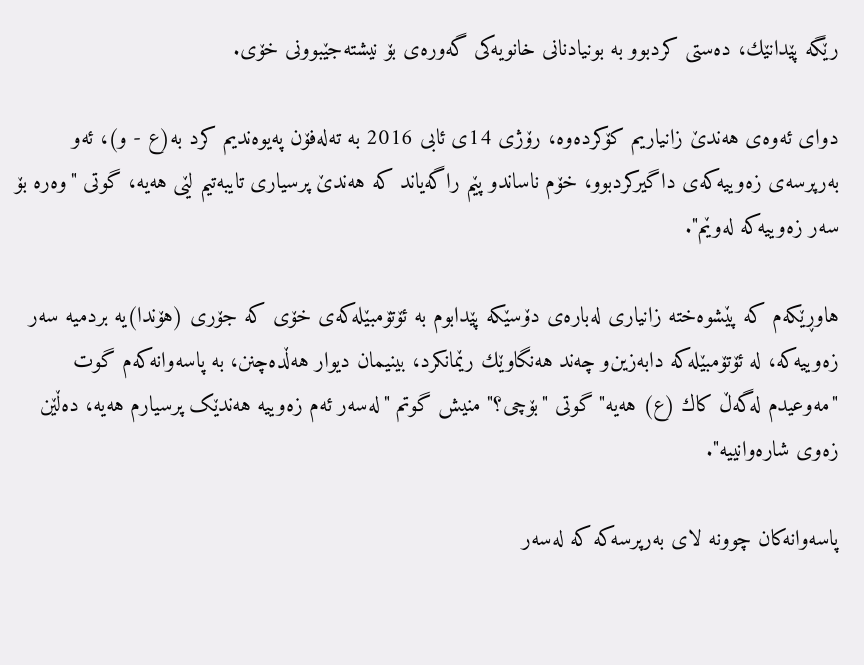رێگه‌ پێدانێك، ده‌ستی‌ كردبوو به ‌بونیادنانی‌ خانویه‌كی‌ گه‌وره‌ی‌ بۆ نیشته‌جێبوونی‌ خۆی‌.

دوای‌ ئه‌وه‌ی‌ هه‌ندێ‌ زانیاریم كۆكرده‌وه‌، رۆژی‌ 14ی‌ ئابی‌ 2016 به ‌ته‌له‌فۆن په‌یوه‌ندیم كرد به(ع - و)، ئه‌و به‌رپرسه‌ی‌ زه‌وییه‌كه‌ی‌ داگیركردبوو، خۆم ناساندو پێم راگه‌یاند كه‌ هه‌ندێ‌ پرسیاری‌ تایبه‌تیم لێی‌ هه‌یه‌، گوتی‌ "وه‌ره‌ بۆ سه‌ر زه‌وییه‌كه‌ له‌وێم".

هاوڕێكه‌م كه‌ پێشوه‌خته‌ زانیاری‌ له‌باره‌ی‌ دۆسێكه‌ پێدابوم به ‌ئۆتۆمبێله‌كه‌ی‌ خۆی‌ كه‌ جۆری‌ (هۆندا)یه‌ بردمیه‌ سه‌ر زه‌وییه‌كه‌، له ‌ئۆتۆمبێله‌كه‌ دابه‌زین‌و چه‌ند هه‌نگاوێك رێمانكرد، بینیمان دیوار هه‌ڵده‌چنن، به ‌پاسه‌وانه‌كه‌م گوت "مه‌وعیدم له‌گه‌ڵ كاك (ع) هه‌یه‌" گوتی‌ "بۆچی‌؟" منیش گوتم "له‌سه‌ر ئه‌م زه‌وییه‌ هه‌ندێک‌ پرسیارم هه‌یه‌، دەڵێن زەوی شارەوانییە".

پاسه‌وانه‌كان چوونه‌ لای‌ به‌رپرسه‌كه‌ كه‌ له‌سه‌ر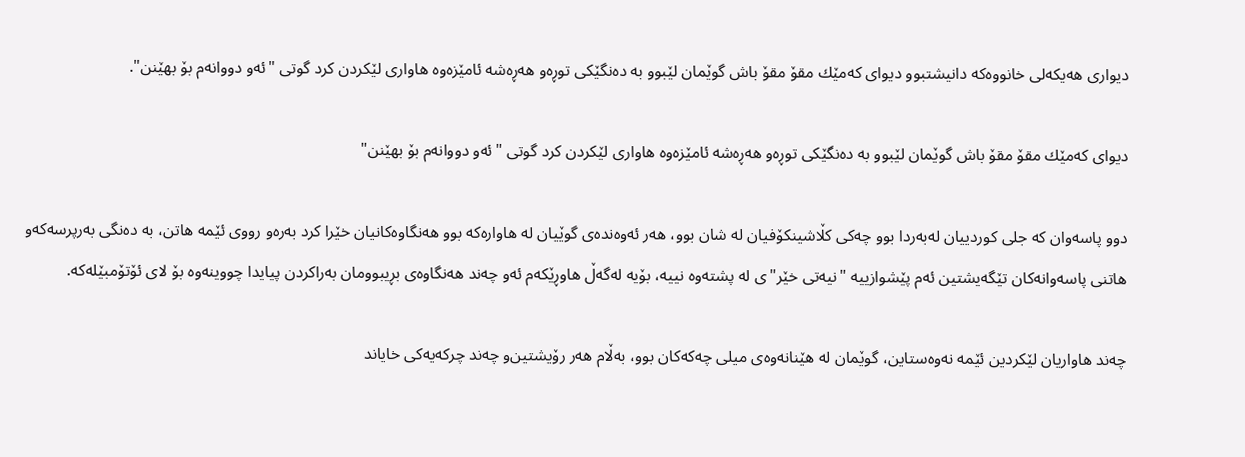دیواری‌ هه‌یكه‌لی‌ خانووه‌كه‌ دانیشتبوو دیوای‌ كه‌مێك مقۆ مقۆ باش گوێمان لێبوو به ‌ده‌نگێكی‌ توڕه‌و هه‌ڕه‌شه‌ ئامێزه‌وه‌ هاواری‌ لێكردن كرد گوتی‌ "ئه‌و دووانه‌م بۆ بهێنن".

دیوای‌ كه‌مێك مقۆ مقۆ باش گوێمان لێبوو به ‌ده‌نگێكی‌ توڕه‌و هه‌ڕه‌شه‌ ئامێزه‌وه‌ هاواری‌ لێكردن كرد گوتی‌ "ئه‌و دووانه‌م بۆ بهێنن"

دوو پاسه‌وان كه‌ جلی‌ كوردییان له‌به‌ردا بوو چه‌كی‌ كڵاشینكۆفیان له ‌شان بوو، هه‌ر ئه‌وه‌نده‌ی‌ گوێیان له‌ هاواره‌كه‌ بوو هه‌نگاوه‌كانیان خێرا كرد به‌ره‌و رووی‌ ئێمه‌ هاتن، به‌ ده‌نگی‌ به‌رپرسه‌كه‌و هاتنی‌ پاسه‌وانه‌كان تێگه‌یشتین ئه‌م پێشوازییه‌ "نیه‌تی‌ خێر"ی‌ له‌ پشته‌وه‌ نییه‌، بۆیه‌ له‌گه‌ڵ هاوڕێكه‌م ئه‌و چه‌ند هه‌نگاوه‌ی‌ بڕیبوومان به‌راكردن پیایدا چووینه‌وه‌ بۆ لای‌ ئۆتۆمبێله‌كه‌.

چه‌ند هاواریان لێكردین ئێمه‌ نه‌وه‌ستاین، گوێمان له‌ هێنانه‌وه‌ی‌ میلی‌ چه‌كه‌كان بوو، به‌ڵام هه‌ر رۆیشتین‌و چه‌ند چركه‌یه‌كی‌ خایاند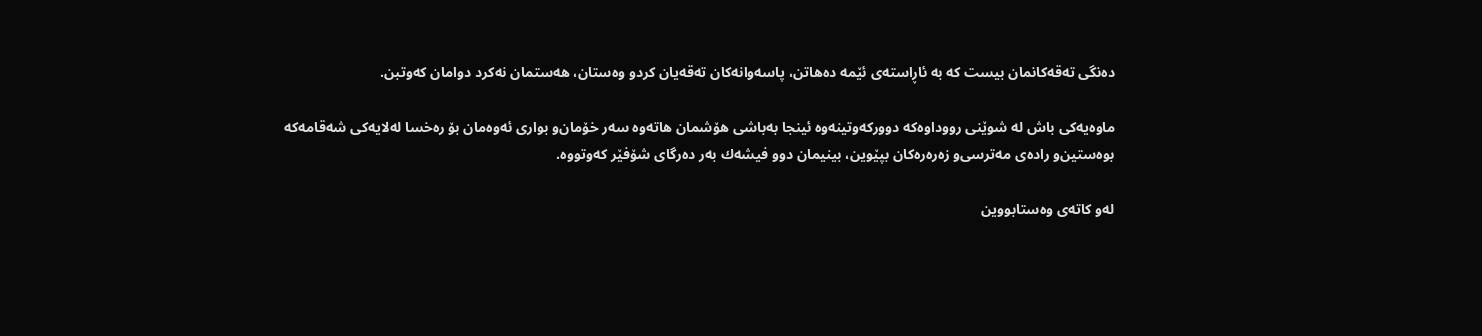ده‌نگی‌ ته‌قه‌كانمان بیست كه‌ به‌ ئاڕاسته‌ی‌ ئێمه‌ ده‌هاتن، پاسه‌وانه‌كان ته‌قه‌یان كردو وه‌ستان، هه‌ستمان نه‌كرد دوامان كه‌وتبن.

ماوه‌یه‌كی‌ باش له‌ شوێنی‌ رووداوه‌كه‌ دووركه‌وتینه‌وه‌ ئینجا به‌باشی‌ هۆشمان هاته‌وه‌ سه‌ر خۆمان‌و بواری‌ ئه‌وه‌مان بۆ ره‌خسا له‌لایه‌كی‌ شه‌قامه‌كه‌ بوه‌ستین‌و راده‌ی‌ مه‌ترسی‌‌و زه‌ره‌رەكان بپێوین، بینیمان دوو فیشه‌ك به‌ر ده‌رگای‌ شۆفێر كه‌وتووه‌.

له‌و كاته‌ی‌ وه‌ستابووین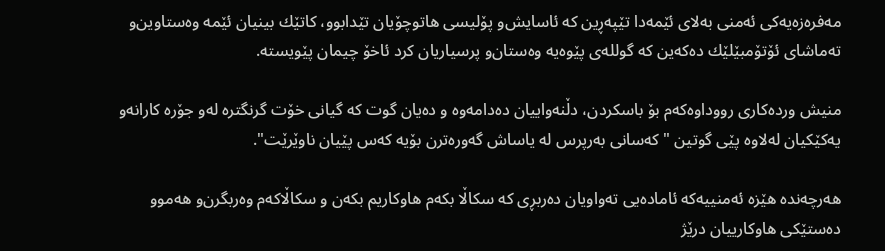مه‌فره‌زه‌یه‌كی‌ ئه‌منی‌ به‌لای‌ ئێمه‌دا تێپه‌ڕین كه‌ ئاسایش‌و پۆلیسی‌ هاتوچۆیان تێدابوو، كاتێك بینیان ئێمه‌ وه‌ستاوین‌و ته‌ماشای‌ ئۆتۆمبێلێك ده‌كه‌ین كه‌ گولله‌ی‌ پێوه‌یه‌ وه‌ستان‌و پرسیاریان كرد ئاخۆ چیمان پێویسته‌.

منیش وردەکاری‌ رووداوەکەم بۆ باسکردن، دڵنەواییان دەدامەوە و دەیان گوت کە گیانی‌ خۆت گرنگترە لەو جۆرە کارانەو یه‌كێكیان لەلاوە پێی گوتین "کەسانی‌ بەرپرس لە یاساش گەورەترن بۆیە کەس پێیان ناوێرێت".

هەرچەندە هێزە ئەمنییەکە ئامادەیی تەواویان دەربڕی کە سکاڵا بکەم هاوکاریم بکەن‌ و سکاڵاکەم وەربگرن‌و هه‌موو ده‌ستێكی‌ هاوكارییان درێژ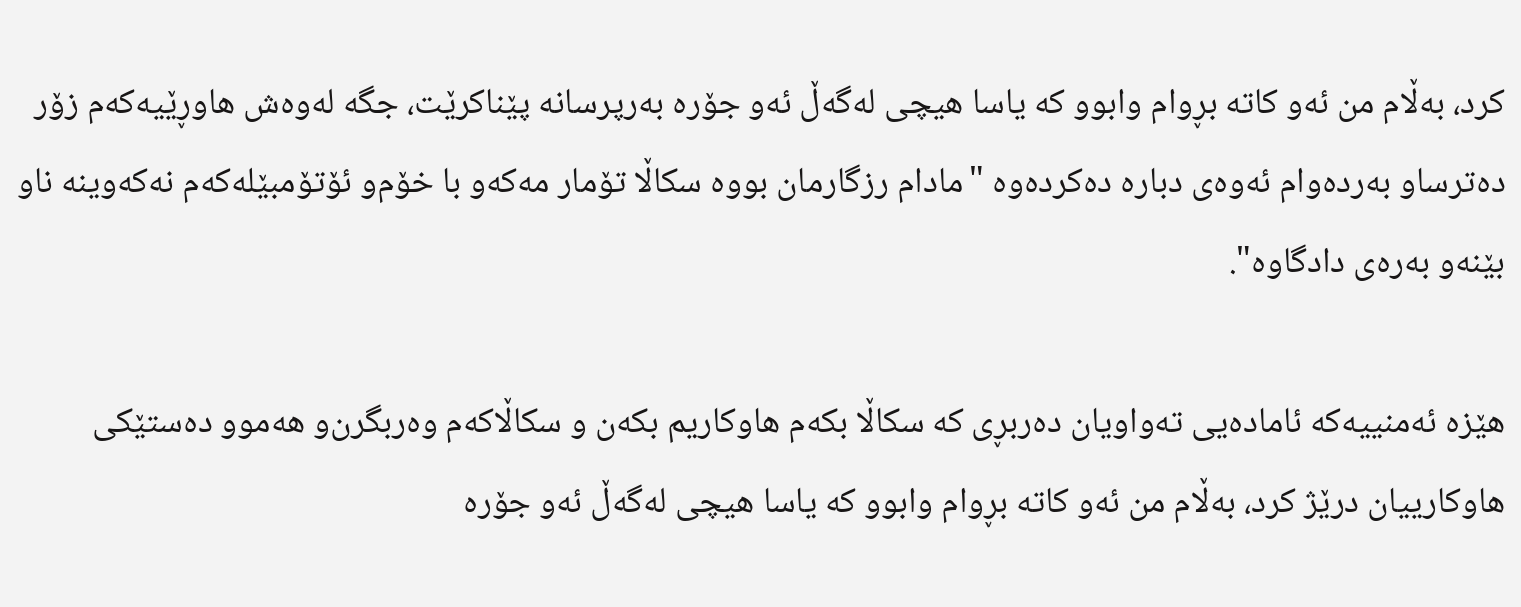كرد، به‌ڵام من ئه‌و كاته‌ بڕوام وابوو كه‌ یاسا هیچی‌ له‌گه‌ڵ ئه‌و جۆره‌ به‌رپرسانه‌ پێناكرێت، جگە لەوەش هاوڕێیەکەم زۆر دەترساو بەردەوام ئەوەی‌ دبارە دەکردەوە "مادام رزگارمان بووە سکاڵا تۆمار مەکەو با خۆم‌و ئۆتۆمبێلەکەم نەکەوینە ناو بێنەو بەرەی‌ دادگاوە".

هێزە ئەمنییەکە ئامادەیی تەواویان دەربڕی کە سکاڵا بکەم هاوکاریم بکەن‌ و سکاڵاکەم وەربگرن‌و هه‌موو ده‌ستێكی‌ هاوكارییان درێژ كرد، به‌ڵام من ئه‌و كاته‌ بڕوام وابوو كه‌ یاسا هیچی‌ له‌گه‌ڵ ئه‌و جۆره‌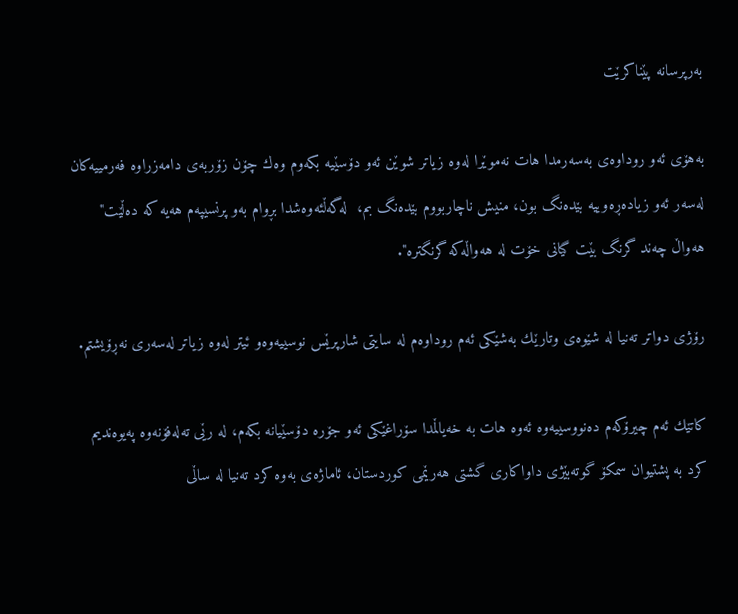به‌رپرسانه‌ پێناكرێت

به‌هۆی‌ ئه‌و روداوه‌ی‌ به‌سه‌رمدا هات نه‌موێرا له‌وه‌ زیاتر شوێن ئه‌و دۆسێیه‌ بكه‌وم وه‌ك چۆن زۆربه‌ی‌ دامه‌زراوه‌ فه‌رمییه‌كان له‌سه‌ر ئه‌و زیاده‌ڕه‌وییه‌ بێده‌نگ بون، منیش ناچاربووم بێده‌نگ بم،  لەگەڵئەوەشدا بڕوام بەو پرنسیپەم هەیە کە دەڵێت" هەواڵ چەند گرنگ بێت گیانی‌ خۆت لە هەواڵەکە گرنگترە".

رۆژی‌ دواتر ته‌نیا له ‌شێوه‌ی‌ وتارێك به‌شێكی‌ ئه‌م روداوه‌م له ‌سایتی‌ شارپرێس نوسییه‌وه‌و ئیتر له‌وه‌ زیاتر له‌سه‌ری‌ نه‌ڕۆیشتم.

كاتێك ئه‌م چیرۆكه‌م ده‌نووسییه‌وه‌ ئه‌وه‌ هات به‌ خه‌یاڵمدا سۆراغێكی‌ ئه‌و جۆره‌ دۆسێیانه‌ بكه‌م، له‌ رێی‌ ته‌له‌فۆنه‌وه‌ په‌یوه‌ندیم كرد بە پشتیوان سمکۆ گوتەبێژی داواکاری گشتی هەرێمی کوردستان‌، ئاماژەی بەوە کرد تەنیا لە ساڵى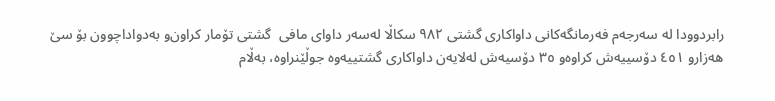رابردوودا لە سەرجەم فەرمانگەکانى داواکارى گشتى ٩٨٢ سکاڵا لەسەر داواى مافى  گشتى تۆمار کراون‌و بەدواداچوون بۆ سێ هەزارو ٤٥١ دۆسییەش کراوەو ٣٥ دۆسیەش لەلایەن داواکارى گشتییەوە جوڵێنراوە، بەڵام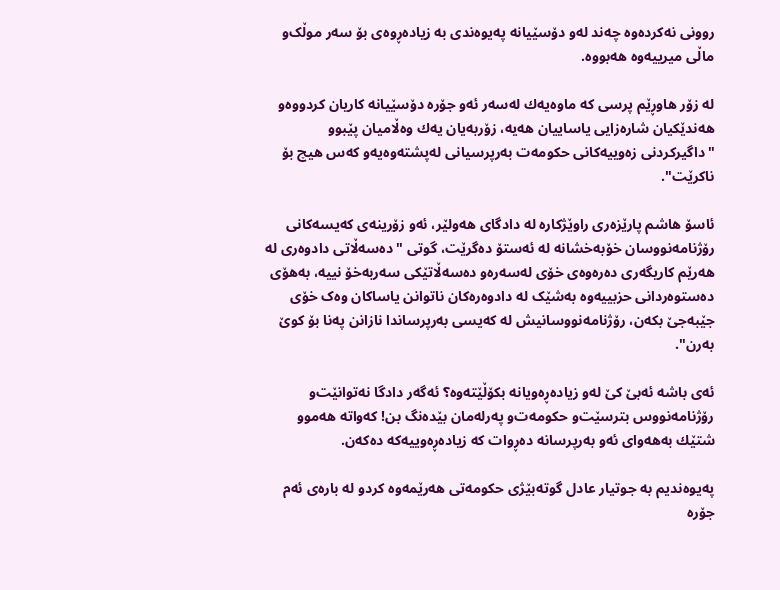روونی نەکردەوە چەند لەو دۆسێیانە پەیوەندی بە زیادەڕوەی بۆ سەر موڵک‌و ماڵی میرییەوە هەبووە.

له ‌زۆر هاوڕێم پرسی‌ كه‌ ماوه‌یه‌ك له‌سه‌ر ئه‌و جۆره‌ دۆسێیانه‌ كاریان كردووه‌و هه‌ندێكیان شاره‌زایی یاساییان هه‌یه‌، زۆربه‌یان یه‌ك وه‌ڵامیان پێبوو "داگیركردنی‌ زه‌وییه‌كانی‌ حكومه‌ت به‌رپرسیانی‌ له‌پشته‌وه‌یه‌و كه‌س هیچ بۆ ناكرێت".

ئاسۆ هاشم پارێزەری‌ راوێژکارە لە دادگای‌ هەولێر، ئەو زۆرینەی‌ کەیسەکانی‌ رۆژنامەنووسان خۆبەخشانە لە ئەستۆ دەگرێت، گوتی‌ "دەسەڵاتی‌ دادوەری‌ لە هەرێم کاریگەری‌ دەرەوەی‌ خۆی‌ لەسەرەو دەسەڵاتێکی‌ سەربەخۆ نییە، بەهۆی‌ دەستوەردانی‌ حزبییەوە بەشێک لە دادوەرەکان ناتوانن یاساکان وەک خۆی‌ جێبەجێ بکەن، رۆژنامەنووسانیش لە کەیسی‌ بەرپرساندا نازانن پەنا بۆ کوێ بەرن".

ئه‌ی‌ باشه‌ ئه‌بێ‌ كێ له‌و زیاده‌ڕه‌ویانه‌ بكۆڵێته‌وه؟ ئه‌گه‌ر دادگا نه‌توانێت‌و رۆژنامه‌نووس بترسێت‌و حكومه‌ت‌و په‌رله‌مان بێده‌نگ بن! كه‌واته‌ هه‌موو شتێك به‌هه‌وای‌ ئه‌و به‌رپرسانه‌ ده‌ڕوات كه‌ زیاده‌ڕه‌وییه‌كه‌ ده‌كه‌ن.

په‌یوه‌ندیم به‌ جوتیار عادل گوتەبێژی حکومەتی‌ هەرێمه‌وه‌ كردو له ‌باره‌ی‌ ئەم جۆره‌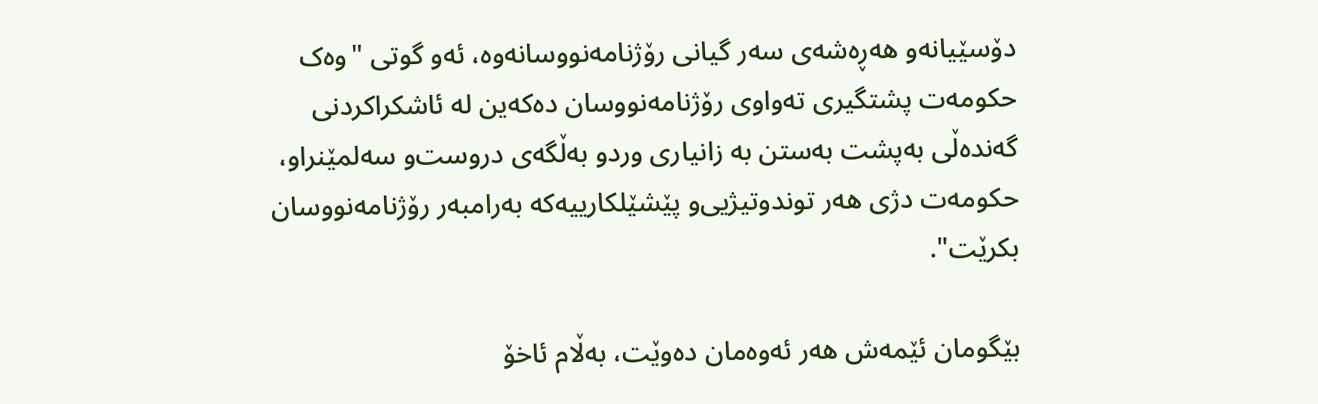دۆسێیانه‌و هه‌ڕه‌شه‌ی‌ سه‌ر گیانی‌ رۆژنامه‌نووسانه‌وه‌، ئه‌و گوتی‌ "وەک حکومەت پشتگیری‌ تەواوی‌ رۆژنامەنووسان دەکەین لە ئاشکراکردنی‌ گەندەڵی‌ بەپشت بەستن بە زانیاری‌ وردو بەڵگەی‌ دروست‌و سەلمێنراو، حکومەت دژی‌ هەر توندوتیژیی‌و پێشێلکارییەکە بەرامبەر رۆژنامەنووسان بکرێت".

بێگومان ئێمه‌ش هه‌ر ئه‌وه‌مان ده‌وێت، به‌ڵام ئاخۆ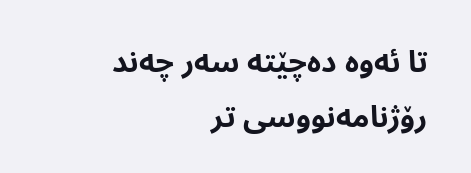تا ئه‌وه‌ ده‌چێته‌ سه‌ر چه‌ند رۆژنامه‌نووسی‌ تر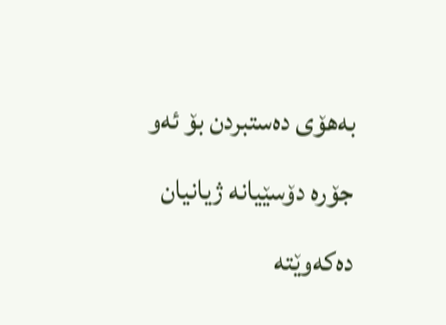به‌هۆی‌ ده‌ستبردن بۆ ئه‌و جۆره‌ دۆسێیانه‌ ژیانیان ده‌كه‌وێته‌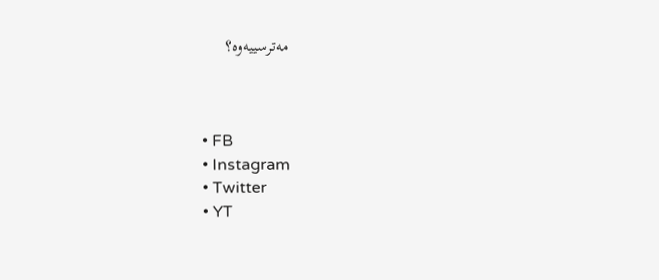مه‌ترسییه‌وه‌؟



  • FB
  • Instagram
  • Twitter
  • YT